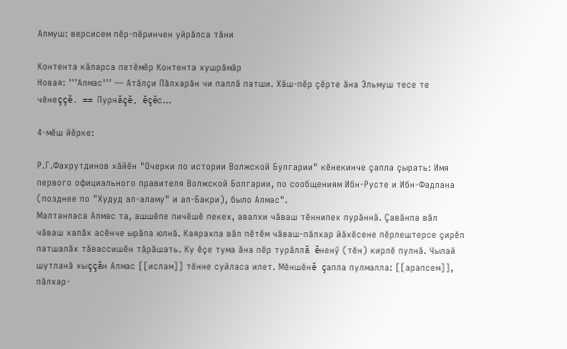Алмуш: версисем пӗр-пӗринчен уйрӑлса тӑни

Контента кӑларса петӗмӗр Контента хушрӑмӑр
Новая: '''Алмас''' — Атăлçи Пăлхарăн чи паллă патши. Хăш-пĕр çĕрте ăна Эльмуш тесе те чĕнеççĕ. == Пурнăçĕ, ĕçĕс...

4-мĕш йĕрке:

Р.Г.Фахрутдинов хăйĕн "Очерки по истории Волжской Булгарии" кĕнекинче çапла çырать: Имя первого официального правителя Волжской Болгарии, по сообщениям Ибн-Русте и Ибн-Фадлана (позднее по "Худуд ал-аламу" и ал-Бакри), было Алмас".
Малтанласа Алмас та, ашшĕпе пичĕшĕ пекех, авалхи чăваш тĕннипех пурăннă. Çавăнпа вăл чăваш халăх асĕнче ырăпа юлнă. Каярахпа вăл пĕтĕм чăваш-пăлхар йăхĕсене пĕрлештерсе çирĕп патшалăх тăвассишĕн тăрăшать. Ку ĕçе тума ăна пĕр турăллă ĕненӳ (тĕн) кирлĕ пулнă. Чылай шутланă хыççăн Алмас [[ислам]] тĕнне суйласа илет. Мĕншĕнĕ çапла пулмалла: [[арапсем]], пăлхар-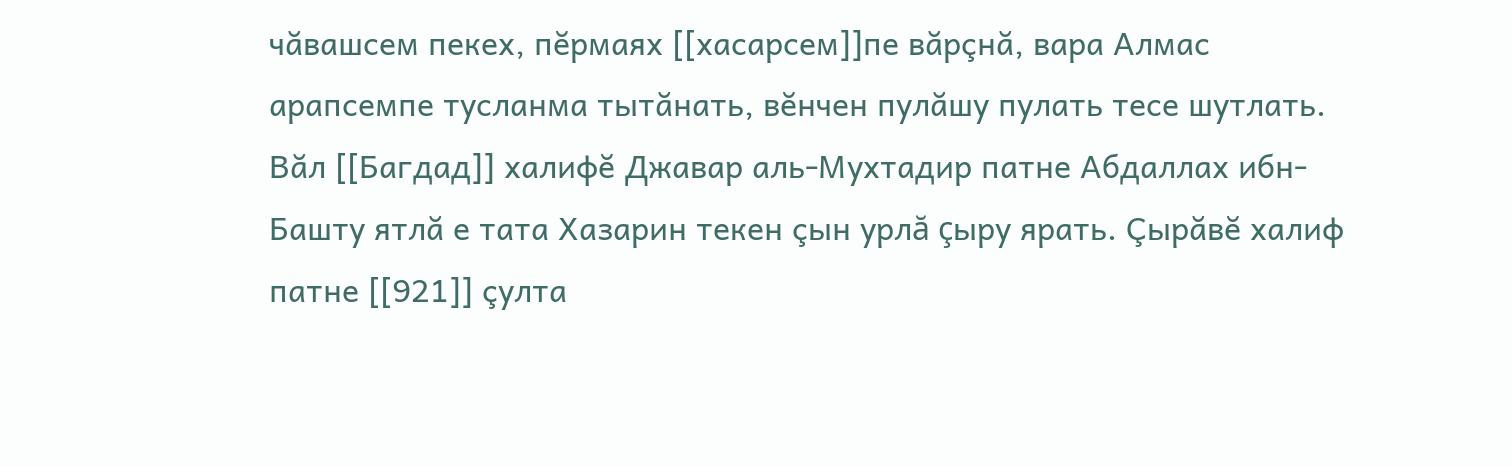чăвашсем пекех, пĕрмаях [[хасарсем]]пе вăрçнă, вара Алмас арапсемпе тусланма тытăнать, вĕнчен пулăшу пулать тесе шутлать. Вăл [[Багдад]] халифĕ Джавар аль-Мухтадир патне Абдаллах ибн-Башту ятлă е тата Хазарин текен çын урлă çыру ярать. Çырăвĕ халиф патне [[921]] çулта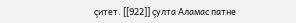çитет. [[922]] çулта Аламас патне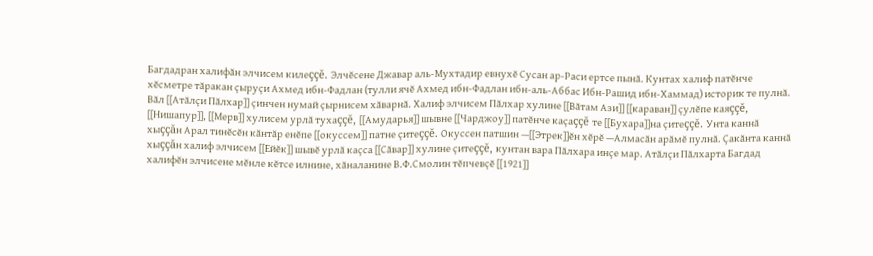Багдадран халифăн элчисем килеççĕ. Элчĕсене Джавар аль-Мухтадир евнухĕ Сусан ар-Раси ертсе пынă. Кунтах халиф патĕнче хĕсметре тăракан çыруçи Ахмед ибн-Фадлан (тулли ячĕ Ахмед ибн-Фадлан ибн-аль-Аббас Ибн-Рашид ибн-Хаммад) историк те пулнă. Вăл [[Атăлçи Пăлхар]] çинчен нумай çырнисем хăварнă. Халиф элчисем Пăлхар хулине [[Вăтам Ази]] [[караван]] çулĕпе каяççĕ, [[Нишапур]], [[Мерв]] хулисем урлă тухаççĕ, [[Амударья]] шывне [[Чарджоу]] патĕнче каçаççĕ те [[Бухара]]на çитеççĕ. Унта каннă хыççăн Арал тинĕсĕн кăнтăр енĕпе [[окуссем]] патне çитеççĕ. Окуссен патшин —[[Этрек]]ĕн хĕрĕ —Алмасăн арăмĕ пулнă. Çакăнта каннă хыççăн халиф элчисем [[Ейĕк]] шывĕ урлă каçса [[Сăвар]] хулине çитеççĕ, кунтан вара Пăлхара инçе мар. Атăлçи Пăлхарта Багдад халифĕн элчисене мĕнле кĕтсе илнине, хăналанине В.Ф.Смолин тĕпчевçĕ [[1921]]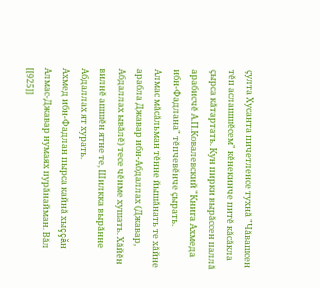çулта Хусанта пичетленсе тухнă "Чăвашсен тĕп аслашшĕсем" кĕнекинче питĕ кăсăкла çырса кăтартать. Кун пирки вырăссен паллă арабисчĕ А.П.Ковалевский "Книга Ахмеда ибн-Фадлана" тĕпчевĕнче çырать.
Алмас мăсăльман тĕнне йышăнать те хăйне арабла Джавар ибн-Абдаллах (Джавар, Абдаллах ывăлĕ) тесе чĕнме хушать. Хăйĕн вилнĕ ашшĕн ятне те, Шилкка вырăнне Абдаллах ят хурать.
Ахмед ибн-Фадлан пырса кайнă хыççăн Алмас-Джавар нумаях пурăнайман. Вăл [[925]]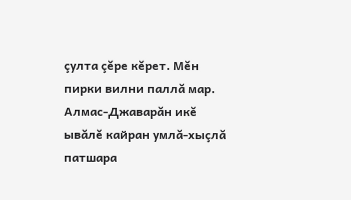çулта çĕре кĕрет. Мĕн пирки вилни паллă мар. Алмас-Джаварăн икĕ ывăлĕ кайран умлă-хыçлă патшара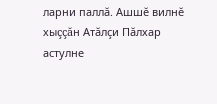ларни паллă. Ашшĕ вилнĕ хыççăн Атăлçи Пăлхар астулне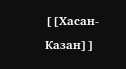[[Хасан-Казан]]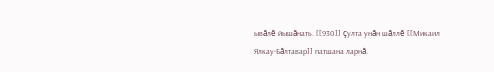ывăлĕ йышăнать. [[930]] çулта унăн шăллĕ [[Микаил Ялкау-Бăлтавар]] патшана ларнă.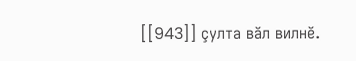[[943]] çулта вăл вилнĕ.